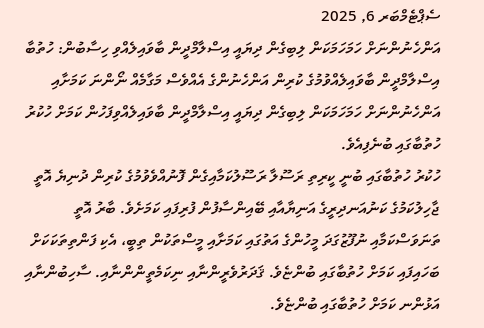ސެޕްޓެމްބަރ 6, 2025
އަންހެނުންނަށް ހަމަހަމަކަން ލިބިގެން ދިޔައީ އިސްލާމްދީން ބާވައިލެއްވި ހިސާބުން: ހުތުބާ
އިސްލާމްދީން ބާވައިލެއްވުމުގެ ކުރިން އަންހެނުންގެ އެއްވެސް މަގާމެއް ނޯންނަ ކަމަށާއި އަންހެނުންނަށް ހަމަހަމަކަން ލިބިގެން ދިޔައީ އިސްލާމްދީން ބާވައިލެއްވިފަހުން ކަމަށް ހުކުރު ހުތުބާގައި ބުނެފިއެވެ.
ހުކުރު ހުތުބާގައި ބުނީ ކީރިތި ރަސޫލާ ރަސޫލުކަމާއިގެން ފޮނުއްވެވުމުގެ ކުރިން ދުނިޔެ އޮތީ ޖާހިލުކަމުގެ ކަނުއަނދިރީގެ އަނިޔާއާއި ބޭއިންސާފުން ފުރިފައި ކަމަށެވެ. ބާރު އޮތީ ތަނަވަސްކަމާއި ނުފޫޒުގަދަ މީހުންގެ އަތުގައި ކަމަށާއި މީސްތަކުން ތިބީ، އެކި ފަންތިތަކަކަށް ބަހައިފައި ކަމަށް ހުތުބާގައި ބުންޏެވެ. ޤަދަރުވެރީންނާއި ނިކަމެތީންންނާއި. ސާހިބުންނާއި އަޅުންނ ކަމަށް ހުތުބާގައި ބުންޏެވެ.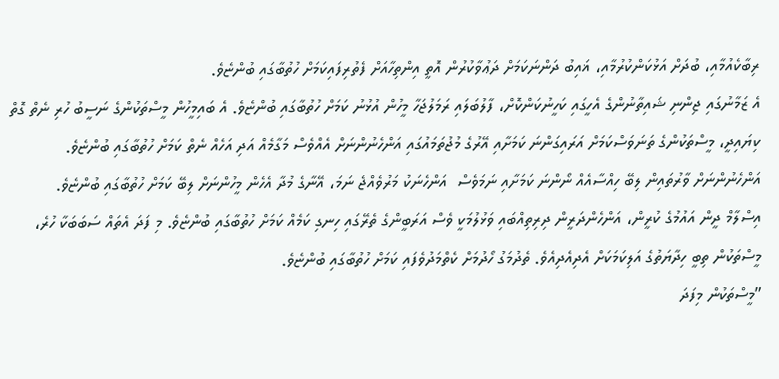ރިބާކެއުމާއި، ބުދަށް އަޅުކަންކުރުމާއި، ޣައިބު ދަންނަކަމަށް ދަޢުވާކުރުން އޮތީ އިންތިހާއަށް ފެތުރިފައިކަމަށް ހުތުބާގައި ބުންޏެވެ.
އެ ޒަމާނުގައި ޖިންނި ޝައިތާނުންގެ އެހީގައި ކަހީނުކަންކޮށް، ފާލުބަލައި ރަމަލުޖަހާ މީހުން އުޅުނު ކަމަށް ހުތުބާގައި ބުންޏެވެ. އެ ބައިމީހުން މީސްތަކުންގެ ނަސީބު ހުރި ނެތް ގޮތް ކިޔައިދީ، މީސްތަކުންގެ ތަނަވަސްކަމަށް އަރައިގަންނަ ކަމަށާއި އޭރުގެ މުޖުތަމައުގައި އަންހެނުންނަށް އެއްވެސް މަގާމެއް އަދި އަހެއް ނެތް ކަމަށް ހުތުބާގައި ބުންޏެވެ. އަންހެނުންނަށް ވާރުތައިން ލިބޭ ހިއްސާއެއް ނޯންނަ ކަމަށާއި ނަމަވެސް  އަންހެނަކު މަރުވެއްޖެ ނަމަ، އޭނާގެ މުދާ އެހެން މީހުންނަށް ލިބޭ ކަމަށް ހުތުބާގައި ބުންޏެވެ.
އިސްލާމް ދީން އައުމުގެ ކުރީން، އަންހެންދަރީން ދިރިތިއްބައި ވަޅުލުމަކީ ވެސް އަރަބީންގެ ތެރޭގައި ހިނގި ކަމެއް ކަމަށް ހުތުބާގައި ބުންޏެވެ. މި ފަދަ އެތައް ސަބަބަކާ ހުރެ، މީސްތަކުން ތިބީ ހިދާޔަތުގެ އަލިކަމަކަށް އެދިއެދިއެވެ. ތެދުމަގު ހޯދުމަށް ކެތްމަދުވެފައި ކަމަށް ހުތުބާގައި ބުންޏެވެ.
”މީސްތަކުން މިފަދަ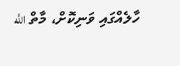ހާލެއްގައި ވަނިކޮށް، މާތް اللَّه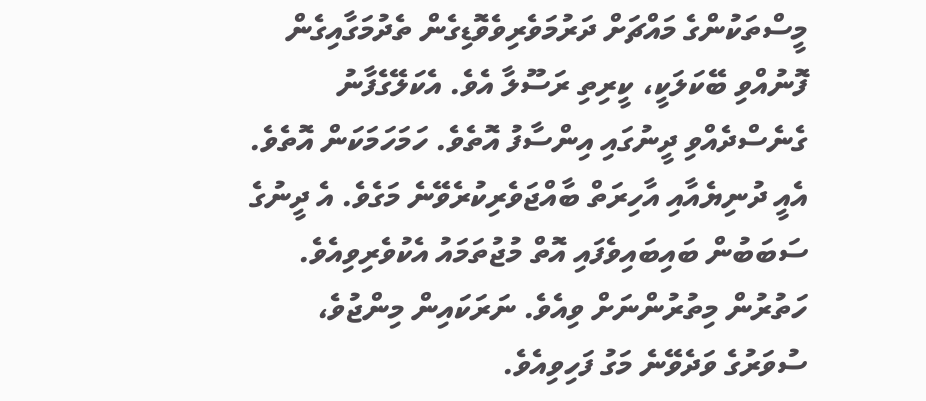މީސްތަކުންގެ މައްޗަށް ދަރުމަވެރިވެވޮޑިގެން ތެދުމަގާއިގެން ފޮނުއްވި ބޭކަލަކީ، ކީރިތި ރަސޫލާ އެވެ. އެކަލޭގެފާނު ގެނެސްދެއްވި ދީނުގައި އިންސާފު އޮތެވެ. ހަމަހަމަކަން އޮތެވެ. އެއީ ދުނިޔެއާއި އާހިރަތް ބާއްޖަވެރިކުރެވޭނެ މަގެވެ. އެ ދީނުގެ ސަބަބުން ބައިބައިވެފައި އޮތް މުޖުތަމައު އެކުވެރިވިއެވެ. ހަތުރުން މިތުރުންނަށް ވިއެވެ. ނަރަކައިން މިންޖުވެ، ސުވަރުގެ ވަދެވޭނެ މަގު ފަހިވިއެވެ.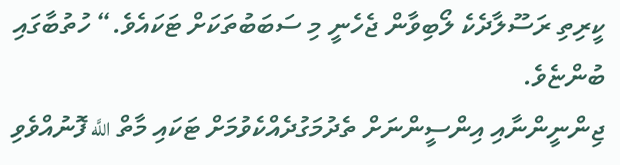ކީރިތި ރަސޫލާދެކެ ލޯބިވާން ޖެހެނީ މި ސަބަބުތަކަށް ޓަކައެވެ.“ ހުތުބާގައި ބުންޏެވެ.
ޖިންނީންނާއި އިންސީންނަށް ތެދުމަގުދެއްކެވުމަށް ޓަކައި މާތް اللَّه ފޮނުއްވެވި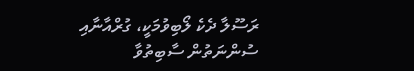ރަސޫލާ ދެކެ ލޯބިވުމަކީ، ގުރްއާނާއި ސުންނަތުން ސާބިތުވާ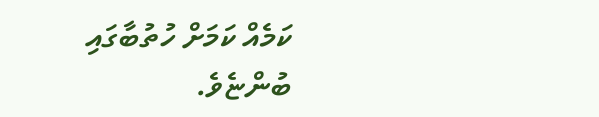ކަމެއް ކަމަށް ހުތުބާގައި ބުންޏެވެ.